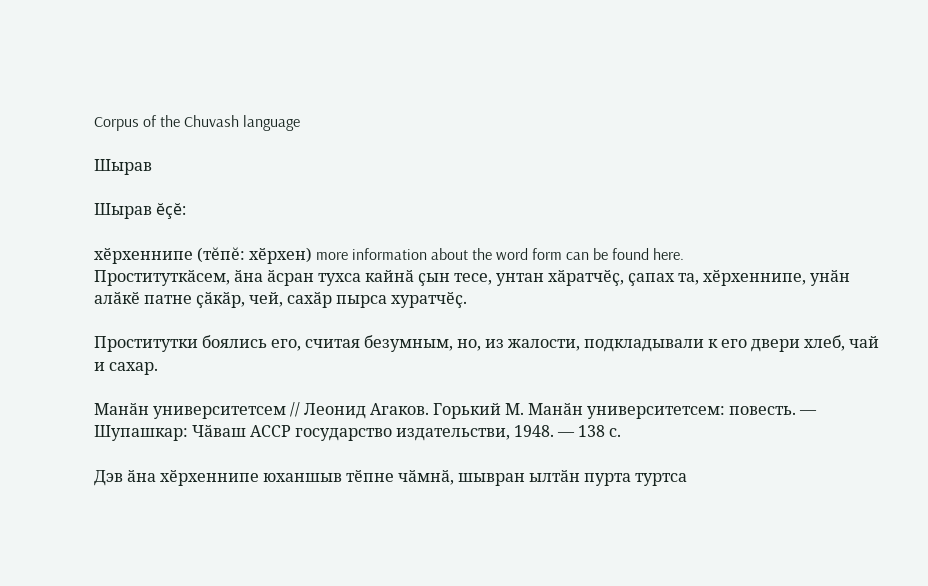Corpus of the Chuvash language

Шырав

Шырав ĕçĕ:

хӗрхеннипе (тĕпĕ: хӗрхен) more information about the word form can be found here.
Проституткӑсем, ӑна ӑсран тухса кайнӑ ҫын тесе, унтан хӑратчӗҫ, ҫапах та, хӗрхеннипе, унӑн алӑкӗ патне ҫӑкӑр, чей, сахӑр пырса хуратчӗҫ.

Проститутки боялись его, считая безумным, но, из жалости, подкладывали к его двери хлеб, чай и сахар.

Манӑн университетсем // Леонид Агаков. Горький М. Манӑн университетсем: повесть. — Шупашкар: Чӑваш АССР государство издательстви, 1948. — 138 с.

Дэв ӑна хӗрхеннипе юханшыв тӗпне чӑмнӑ, шывран ылтӑн пурта туртса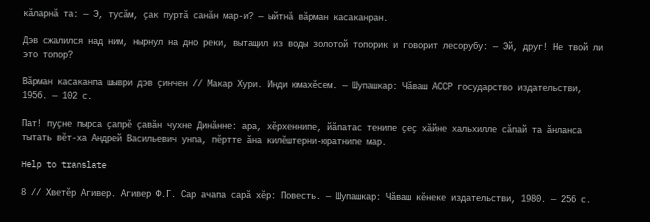кӑларнӑ та: — Э, тусӑм, ҫак пуртӑ санӑн мар-и? — ыйтнӑ вӑрман касаканран.

Дэв сжалился над ним, нырнул на дно реки, вытащил из воды золотой топорик и говорит лесорубу: — Эй, друг! Не твой ли это топор?

Вӑрман касаканпа шыври дэв ҫинчен // Макар Хури. Инди юмахӗсем. — Шупашкар: Чӑваш АССР государство издательстви, 1956. — 102 с.

Пат! пуҫне пырса ҫапрӗ ҫавӑн чухне Динӑнне: ара, хӗрхеннипе, йӑпатас тенипе ҫеҫ хӑйне хальхилле сӑпай та ӑнланса тытать вӗт-ха Андрей Васильевич унпа, пӗртте ӑна килӗштерни-юратнипе мар.

Help to translate

8 // Хветӗр Агивер. Агивер Ф.Г. Сар ачапа сарӑ хӗр: Повесть. — Шупашкар: Чӑваш кӗнеке издательстви, 1980. — 256 с.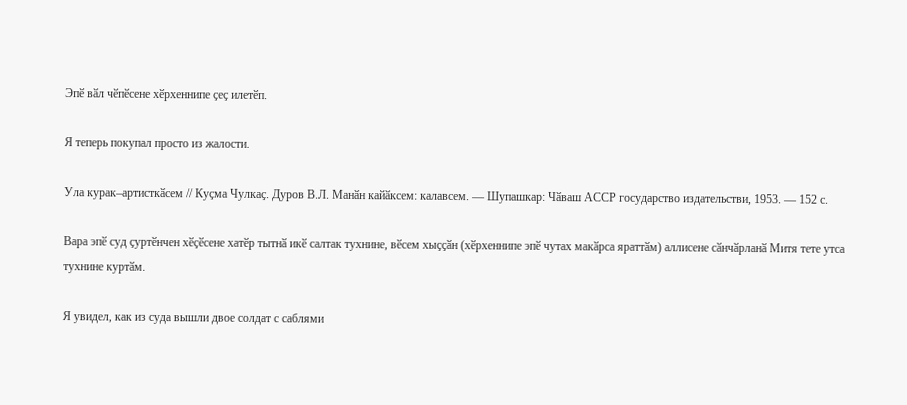Эпӗ вӑл чӗпӗсене хӗрхеннипе ҫеҫ илетӗп.

Я теперь покупал просто из жалости.

Ула курак–артисткӑсем // Куҫма Чулкаҫ. Дуров В.Л. Манӑн кайӑксем: калавсем. — Шупашкар: Чӑваш АССР государство издательстви, 1953. — 152 с.

Вара эпӗ суд ҫуртӗнчен хӗҫӗсене хатӗр тытнӑ икӗ салтак тухнине, вӗсем хыҫҫӑн (хӗрхеннипе эпӗ чутах макӑрса яраттӑм) аллисене сӑнчӑрланӑ Митя тете утса тухнине куртӑм.

Я увидел, как из суда вышли двое солдат с саблями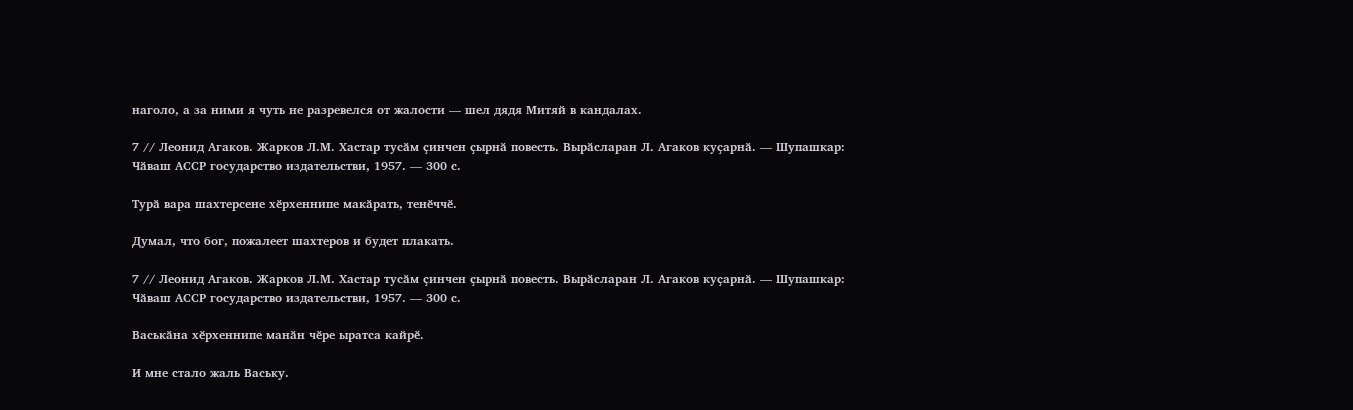наголо, а за ними я чуть не разревелся от жалости — шел дядя Митяй в кандалах.

7 // Леонид Агаков. Жарков Л.М. Хастар тусӑм ҫинчен ҫырнӑ повесть. Вырӑсларан Л. Агаков куҫарнӑ. — Шупашкар: Чӑваш АССР государство издательстви, 1957. — 300 с.

Турӑ вара шахтерсене хӗрхеннипе макӑрать, тенӗччӗ.

Думал, что бог, пожалеет шахтеров и будет плакать.

7 // Леонид Агаков. Жарков Л.М. Хастар тусӑм ҫинчен ҫырнӑ повесть. Вырӑсларан Л. Агаков куҫарнӑ. — Шупашкар: Чӑваш АССР государство издательстви, 1957. — 300 с.

Васькӑна хӗрхеннипе манӑн чӗре ыратса кайрӗ.

И мне стало жаль Ваську.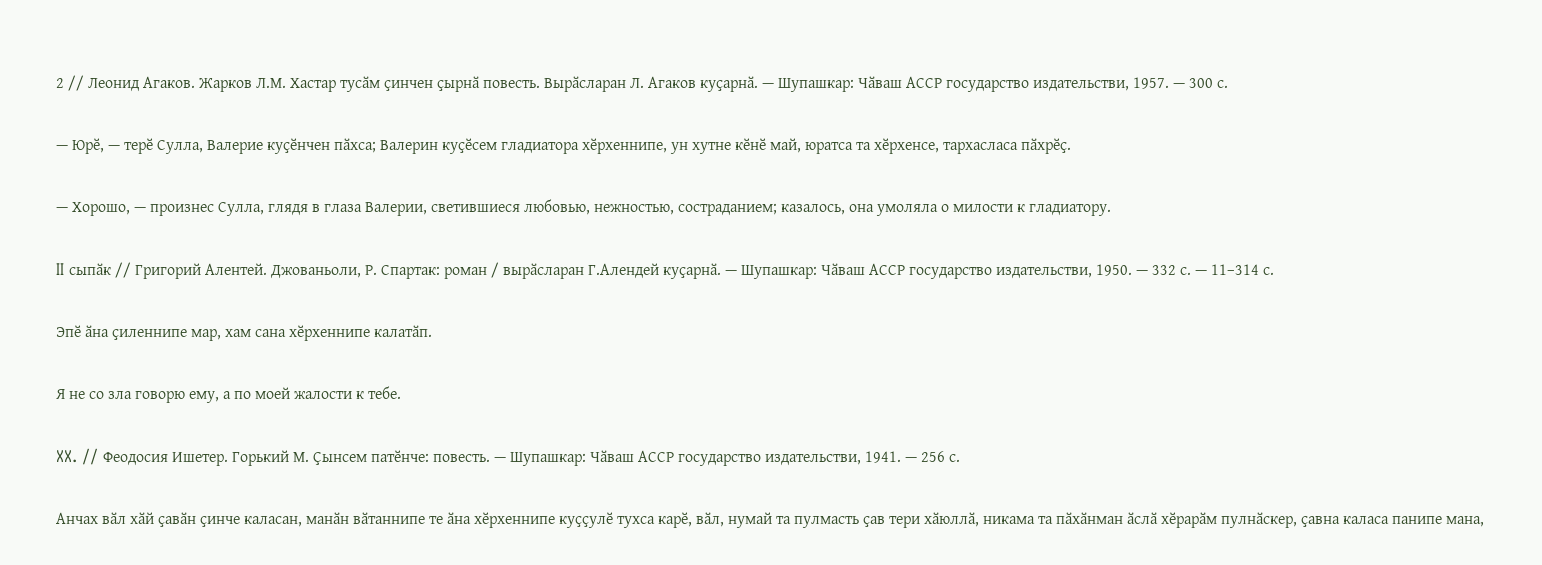2 // Леонид Агаков. Жарков Л.М. Хастар тусӑм ҫинчен ҫырнӑ повесть. Вырӑсларан Л. Агаков куҫарнӑ. — Шупашкар: Чӑваш АССР государство издательстви, 1957. — 300 с.

— Юрӗ, — терӗ Сулла, Валерие куҫӗнчен пӑхса; Валерин куҫӗсем гладиатора хӗрхеннипе, ун хутне кӗнӗ май, юратса та хӗрхенсе, тархасласа пӑхрӗҫ.

— Хорошо, — произнес Сулла, глядя в глаза Валерии, светившиеся любовью, нежностью, состраданием; казалось, она умоляла о милости к гладиатору.

II сыпӑк // Григорий Алентей. Джованьоли, Р. Спартак: роман / вырӑсларан Г.Алендей куҫарнӑ. — Шупашкар: Чӑваш АССР государство издательстви, 1950. — 332 с. — 11–314 с.

Эпӗ ӑна ҫиленнипе мар, хам сана хӗрхеннипе калатӑп.

Я не со зла говорю ему, а по моей жалости к тебе.

XX. // Феодосия Ишетер. Горький М. Ҫынсем патӗнче: повесть. — Шупашкар: Чӑваш АССР государство издательстви, 1941. — 256 с.

Анчах вӑл хӑй ҫавӑн ҫинче каласан, манӑн вӑтаннипе те ӑна хӗрхеннипе куҫҫулӗ тухса карӗ, вӑл, нумай та пулмасть ҫав тери хӑюллӑ, никама та пӑхӑнман ӑслӑ хӗрарӑм пулнӑскер, ҫавна каласа панипе мана,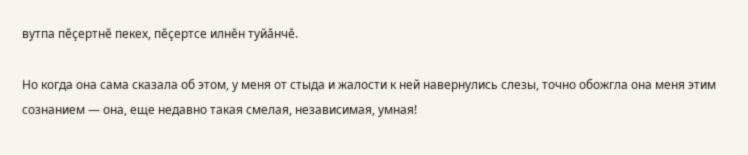вутпа пӗҫертнӗ пекех, пӗҫертсе илнӗн туйӑнчӗ.

Но когда она сама сказала об этом, у меня от стыда и жалости к ней навернулись слезы, точно обожгла она меня этим сознанием — она, еще недавно такая смелая, независимая, умная!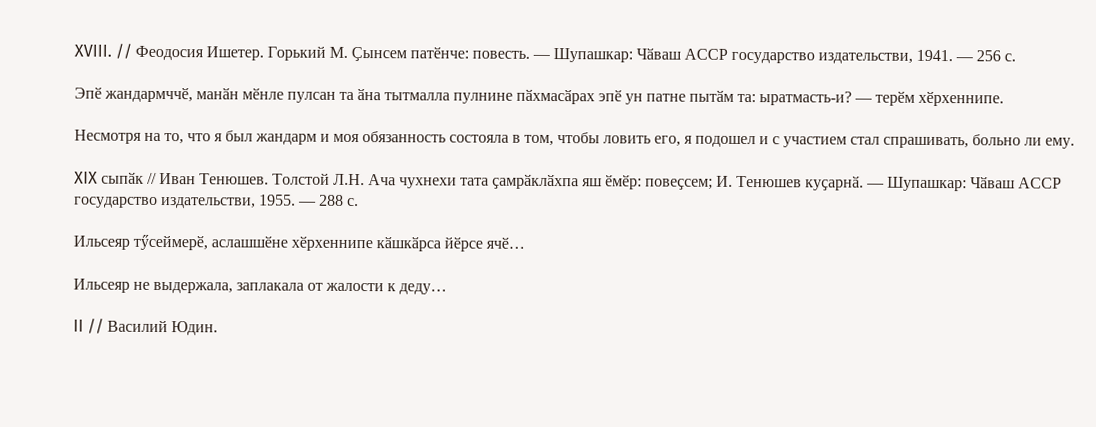XVIII. // Феодосия Ишетер. Горький М. Ҫынсем патӗнче: повесть. — Шупашкар: Чӑваш АССР государство издательстви, 1941. — 256 с.

Эпӗ жандармччӗ, манӑн мӗнле пулсан та ӑна тытмалла пулнине пӑхмасӑрах эпӗ ун патне пытӑм та: ыратмасть-и? — терӗм хӗрхеннипе.

Несмотря на то, что я был жандарм и моя обязанность состояла в том, чтобы ловить его, я подошел и с участием стал спрашивать, больно ли ему.

XIX сыпӑк // Иван Тенюшев. Толстой Л.Н. Ача чухнехи тата ҫамрӑклӑхпа яш ӗмӗр: повеҫсем; И. Тенюшев куҫарнӑ. — Шупашкар: Чӑваш АССР государство издательстви, 1955. — 288 с.

Ильсеяр тӳсеймерӗ, аслашшӗне хӗрхеннипе кӑшкӑрса йӗрсе ячӗ…

Ильсеяр не выдержала, заплакала от жалости к деду…

II // Василий Юдин.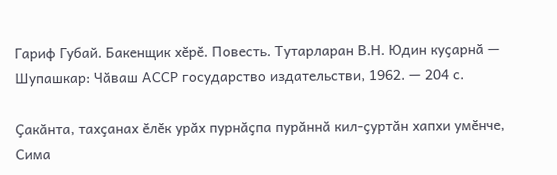Гариф Губай. Бакенщик хӗрӗ. Повесть. Тутарларан В.Н. Юдин куҫарнӑ — Шупашкар: Чӑваш АССР государство издательстви, 1962. — 204 с.

Ҫакӑнта, тахҫанах ӗлӗк урӑх пурнӑҫпа пурӑннӑ кил-ҫуртӑн хапхи умӗнче, Сима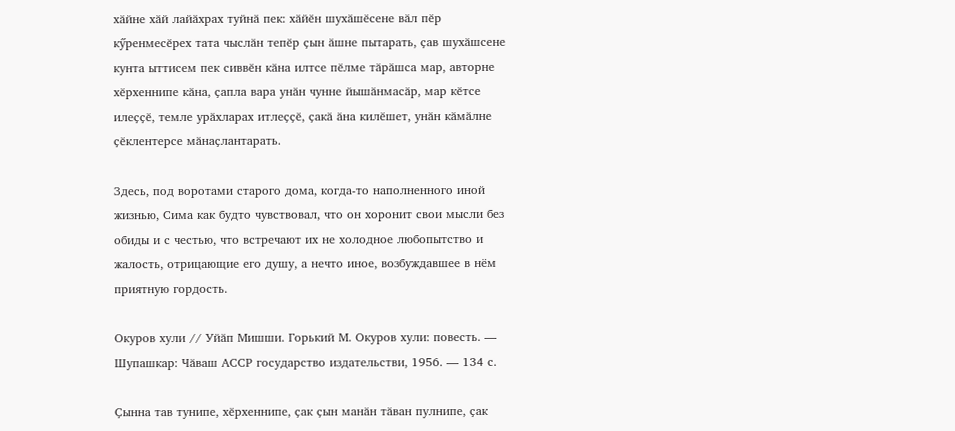хӑйне хӑй лайӑхрах туйнӑ пек: хӑйӗн шухӑшӗсене вӑл пӗр кӳренмесӗрех тата чыслӑн тепӗр ҫын ӑшне пытарать, ҫав шухӑшсене кунта ыттисем пек сиввӗн кӑна илтсе пӗлме тӑрӑшса мар, авторне хӗрхеннипе кӑна, ҫапла вара унӑн чунне йышӑнмасӑр, мар кӗтсе илеҫҫӗ, темле урӑхларах итлеҫҫӗ, ҫакӑ ӑна килӗшет, унӑн кӑмӑлне ҫӗклентерсе мӑнаҫлантарать.

Здесь, под воротами старого дома, когда-то наполненного иной жизнью, Сима как будто чувствовал, что он хоронит свои мысли без обиды и с честью, что встречают их не холодное любопытство и жалость, отрицающие его душу, а нечто иное, возбуждавшее в нём приятную гордость.

Окуров хули // Уйӑп Мишши. Горький М. Окуров хули: повесть. — Шупашкар: Чӑваш АССР государство издательстви, 1956. — 134 с.

Ҫынна тав тунипе, хӗрхеннипе, ҫак ҫын манӑн тӑван пулнипе, ҫак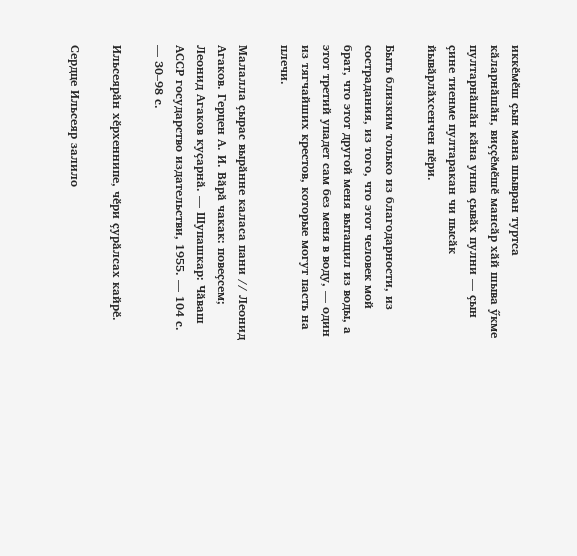иккӗмӗш ҫын мана шывран туртса кӑларнӑшӑн, виҫҫӗмӗшӗ мансӑр хӑй шыва ӳкме пултарнӑшӑн кӑна унпа ҫывӑх пулни — ҫын ҫине тиенме пултаракан чи пысӑк йывӑрлӑхсенчен пӗри.

Быть близким только из благодарности, из сострадания, из того, что этот человек мой брат, что этот другой меня вытащил из воды, а этот третий упадет сам без меня в воду, — один из тягчайших крестов, которые могут пасть на плечи.

Малалла ҫырас вырӑнне каласа пани // Леонид Агаков. Герцен А. И. Вӑрӑ чакак: повеҫсем; Леонид Агаков куҫарнӑ. — Шупашкар: Чӑваш АССР государство издательстви, 1955. — 104 с. — 30–98 с.

Ильсеярӑн хӗрхеннипе, чӗри ҫурӑлсах кайрӗ.

Сердце Ильсеяр залило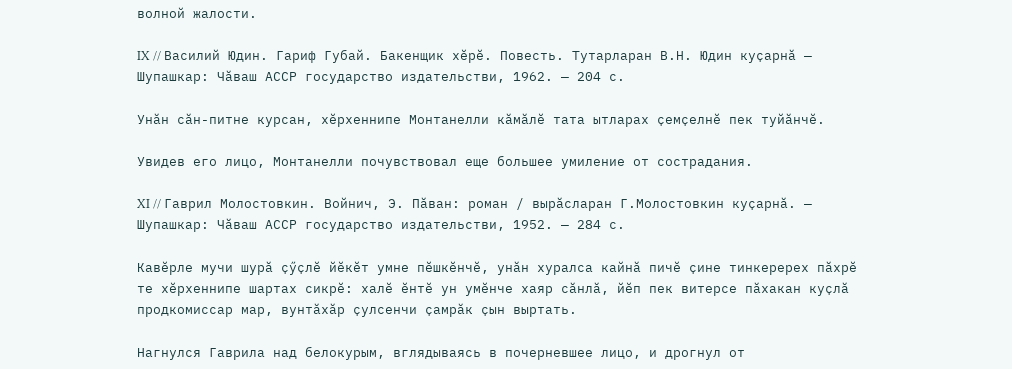волной жалости.

IX // Василий Юдин. Гариф Губай. Бакенщик хӗрӗ. Повесть. Тутарларан В.Н. Юдин куҫарнӑ — Шупашкар: Чӑваш АССР государство издательстви, 1962. — 204 с.

Унӑн сӑн-питне курсан, хӗрхеннипе Монтанелли кӑмӑлӗ тата ытларах ҫемҫелнӗ пек туйӑнчӗ.

Увидев его лицо, Монтанелли почувствовал еще большее умиление от сострадания.

XI // Гаврил Молостовкин. Войнич, Э. Пӑван: роман / вырӑсларан Г.Молостовкин куҫарнӑ. — Шупашкар: Чӑваш АССР государство издательстви, 1952. — 284 с.

Кавӗрле мучи шурӑ ҫӳҫлӗ йӗкӗт умне пӗшкӗнчӗ, унӑн хуралса кайнӑ пичӗ ҫине тинкеререх пӑхрӗ те хӗрхеннипе шартах сикрӗ: халӗ ӗнтӗ ун умӗнче хаяр сӑнлӑ, йӗп пек витерсе пӑхакан куҫлӑ продкомиссар мар, вунтӑхӑр ҫулсенчи ҫамрӑк ҫын выртать.

Нагнулся Гаврила над белокурым, вглядываясь в почерневшее лицо, и дрогнул от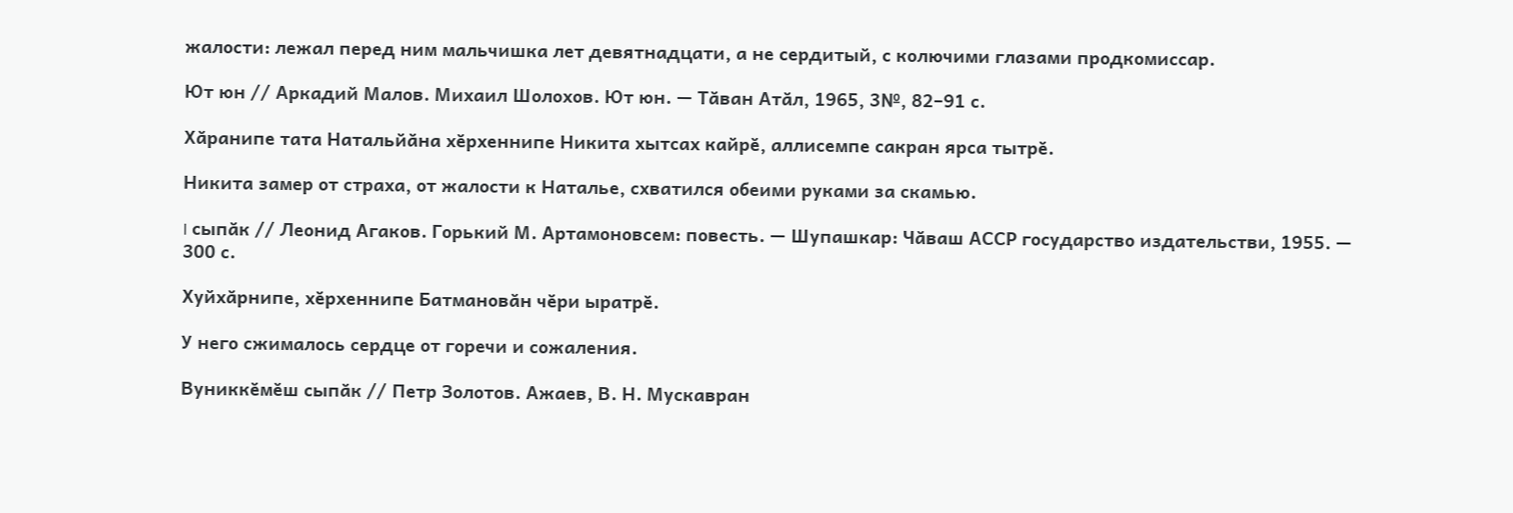жалости: лежал перед ним мальчишка лет девятнадцати, а не сердитый, с колючими глазами продкомиссар.

Ют юн // Аркадий Малов. Михаил Шолохов. Ют юн. — Тӑван Атӑл, 1965, 3№, 82–91 с.

Хӑранипе тата Натальйӑна хӗрхеннипе Никита хытсах кайрӗ, аллисемпе сакран ярса тытрӗ.

Никита замер от страха, от жалости к Наталье, схватился обеими руками за скамью.

I сыпӑк // Леонид Агаков. Горький М. Артамоновсем: повесть. — Шупашкар: Чӑваш АССР государство издательстви, 1955. — 300 с.

Хуйхӑрнипе, хӗрхеннипе Батмановӑн чӗри ыратрӗ.

У него сжималось сердце от горечи и сожаления.

Вуниккӗмӗш сыпӑк // Петр Золотов. Ажаев, В. Н. Мускавран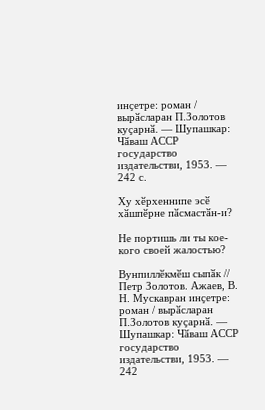инҫетре: роман / вырӑсларан П.Золотов куҫарнӑ. — Шупашкар: Чӑваш АССР государство издательстви, 1953. — 242 с.

Ху хӗрхеннипе эсӗ хӑшпӗрне пӑсмастӑн-и?

Не портишь ли ты кое-кого своей жалостью?

Вунпиллӗкмӗш сыпӑк // Петр Золотов. Ажаев, В. Н. Мускавран инҫетре: роман / вырӑсларан П.Золотов куҫарнӑ. — Шупашкар: Чӑваш АССР государство издательстви, 1953. — 242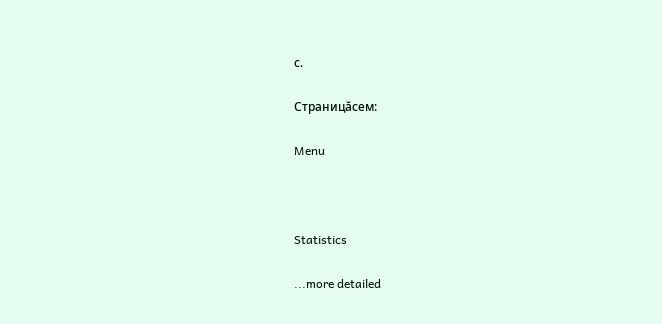с.

Страницăсем:

Menu



Statistics

...more detailed